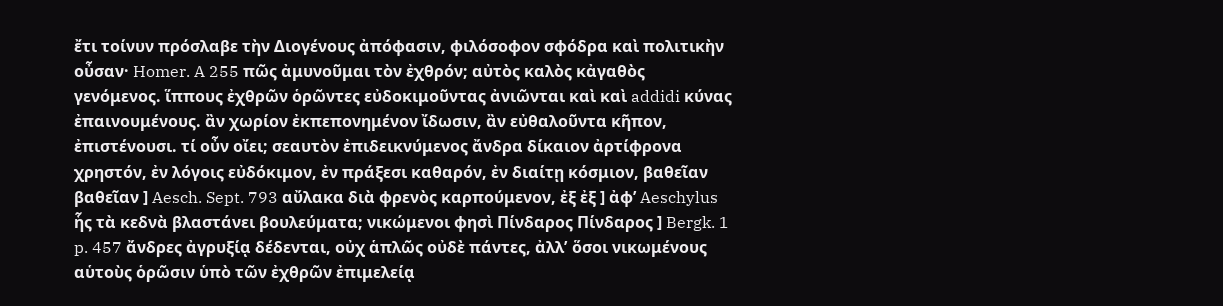ἔτι τοίνυν πρόσλαβε τὴν Διογένους ἀπόφασιν, φιλόσοφον σφόδρα καὶ πολιτικὴν οὖσαν· Homer. A 255 πῶς ἀμυνοῦμαι τὸν ἐχθρόν; αὐτὸς καλὸς κἀγαθὸς γενόμενος. ἵππους ἐχθρῶν ὁρῶντες εὐδοκιμοῦντας ἀνιῶνται καὶ καὶ addidi κύνας ἐπαινουμένους. ἂν χωρίον ἐκπεπονημένον ἴδωσιν, ἂν εὐθαλοῦντα κῆπον, ἐπιστένουσι. τί οὖν οἴει; σεαυτὸν ἐπιδεικνύμενος ἄνδρα δίκαιον ἀρτίφρονα χρηστόν, ἐν λόγοις εὐδόκιμον, ἐν πράξεσι καθαρόν, ἐν διαίτῃ κόσμιον, βαθεῖαν βαθεῖαν ] Aesch. Sept. 793 αὔλακα διὰ φρενὸς καρπούμενον, ἐξ ἐξ ] ἀφ’ Aeschylus ἧς τὰ κεδνὰ βλαστάνει βουλεύματα; νικώμενοι φησὶ Πίνδαρος Πίνδαρος ] Bergk. 1 p. 457 ἄνδρες ἀγρυξίᾳ δέδενται, οὐχ ἁπλῶς οὐδὲ πάντες, ἀλλʼ ὅσοι νικωμένους αὑτοὺς ὁρῶσιν ὑπὸ τῶν ἐχθρῶν ἐπιμελείᾳ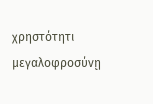χρηστότητι μεγαλοφροσύνῃ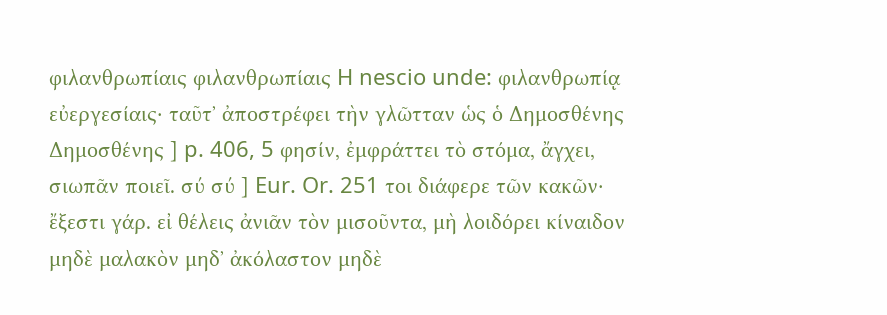φιλανθρωπίαις φιλανθρωπίαις H nescio unde: φιλανθρωπίᾳ εὐεργεσίαις· ταῦτʼ ἀποστρέφει τὴν γλῶτταν ὡς ὁ Δημοσθένης Δημοσθένης ] p. 406, 5 φησίν, ἐμφράττει τὸ στόμα, ἄγχει, σιωπᾶν ποιεῖ. σύ σύ ] Eur. Or. 251 τοι διάφερε τῶν κακῶν· ἔξεστι γάρ. εἰ θέλεις ἀνιᾶν τὸν μισοῦντα, μὴ λοιδόρει κίναιδον μηδὲ μαλακὸν μηδʼ ἀκόλαστον μηδὲ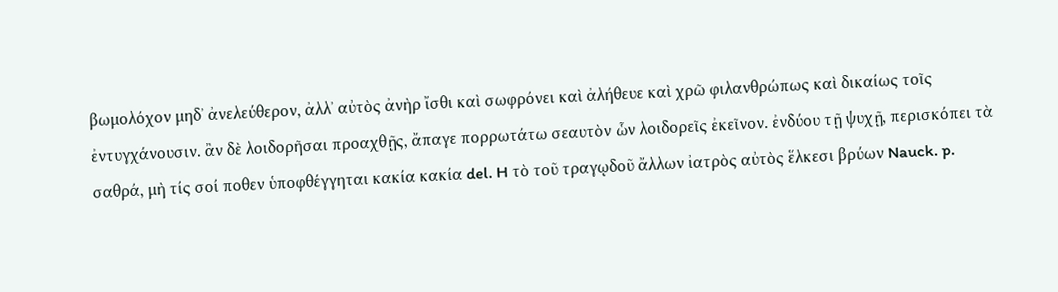βωμολόχον μηδʼ ἀνελεύθερον, ἀλλʼ αὐτὸς ἀνὴρ ἴσθι καὶ σωφρόνει καὶ ἀλήθευε καὶ χρῶ φιλανθρώπως καὶ δικαίως τοῖς ἐντυγχάνουσιν. ἂν δὲ λοιδορῆσαι προαχθῇς, ἄπαγε πορρωτάτω σεαυτὸν ὧν λοιδορεῖς ἐκεῖνον. ἐνδύου τῇ ψυχῇ, περισκόπει τὰ σαθρά, μὴ τίς σοί ποθεν ὑποφθέγγηται κακία κακία del. H τὸ τοῦ τραγῳδοῦ ἄλλων ἰατρὸς αὐτὸς ἕλκεσι βρύων Nauck. p.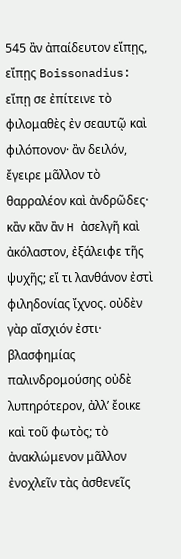545 ἂν ἀπαίδευτον εἴπῃς, εἴπῃς Boissonadius: εἴπῃ σε ἐπίτεινε τὸ φιλομαθὲς ἐν σεαυτῷ καὶ φιλόπονον· ἂν δειλόν, ἔγειρε μᾶλλον τὸ θαρραλέον καὶ ἀνδρῶδες· κἂν κἂν ἂν H ἀσελγῆ καὶ ἀκόλαστον, ἐξάλειφε τῆς ψυχῆς; εἴ τι λανθάνον ἐστὶ φιληδονίας ἴχνος. οὐδὲν γὰρ αἴσχιόν ἐστι· βλασφημίας παλινδρομούσης οὐδὲ λυπηρότερον, ἀλλʼ ἔοικε καὶ τοῦ φωτὸς; τὸ ἀνακλώμενον μᾶλλον ἐνοχλεῖν τὰς ἀσθενεῖς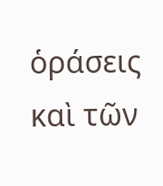ὁράσεις καὶ τῶν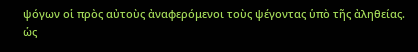ψόγων οἱ πρὸς αὐτοὺς ἀναφερόμενοι τοὺς ψέγοντας ὑπὸ τῆς ἀληθείας. ὡς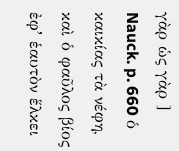γὰρ ὡς γὰρ ] Nauck. p. 660 ὁ καικίας τὰ νέφη, καὶ ὁ φαῦλος βίος ἐφʼ ἑαυτὸν ἕλκει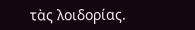τὰς λοιδορίας.